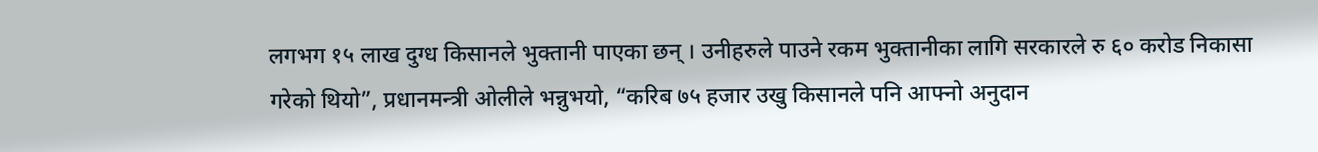लगभग १५ लाख दुग्ध किसानले भुक्तानी पाएका छन् । उनीहरुले पाउने रकम भुक्तानीका लागि सरकारले रु ६० करोड निकासा गरेको थियो”, प्रधानमन्त्री ओलीले भन्नुभयो, “करिब ७५ हजार उखु किसानले पनि आफ्नो अनुदान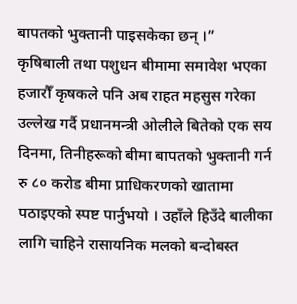बापतको भुक्तानी पाइसकेका छन् ।”
कृषिबाली तथा पशुधन बीमामा समावेश भएका हजारौँ कृषकले पनि अब राहत महसुस गरेका उल्लेख गर्दै प्रधानमन्त्री ओलीले बितेको एक सय दिनमा, तिनीहरूको बीमा बापतको भुक्तानी गर्न रु ८० करोड बीमा प्राधिकरणको खातामा पठाइएको स्पष्ट पार्नुभयो । उहाँले हिउँदे बालीका लागि चाहिने रासायनिक मलको बन्दोबस्त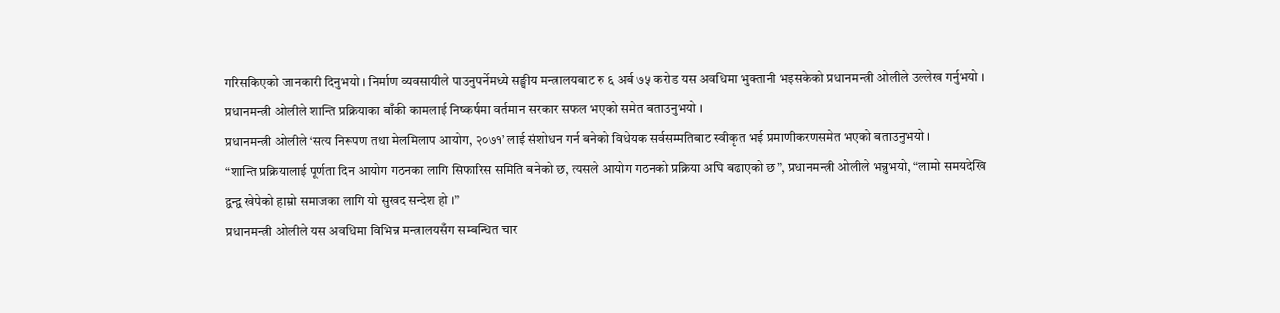गरिसकिएको जानकारी दिनुभयो । निर्माण व्यवसायीले पाउनुपर्नेमध्ये सङ्घीय मन्त्रालयबाट रु ६ अर्ब ७५ करोड यस अवधिमा भुक्तानी भइसकेको प्रधानमन्त्री ओलीले उल्लेख गर्नुभयो ।
प्रधानमन्त्री ओलीले शान्ति प्रक्रियाका बाँकी कामलाई निष्कर्षमा वर्तमान सरकार सफल भएको समेत बताउनुभयो ।
प्रधानमन्त्री ओलीले ‘सत्य निरूपण तथा मेलमिलाप आयोग, २०७१’ लाई संशोधन गर्न बनेको विधेयक सर्वसम्मतिबाट स्वीकृत भई प्रमाणीकरणसमेत भएको बताउनुभयो ।
“शान्ति प्रक्रियालाई पूर्णता दिन आयोग गठनका लागि सिफारिस समिति बनेको छ, त्यसले आयोग गठनको प्रक्रिया अघि बढाएको छ”, प्रधानमन्त्री ओलीले भन्नुभयो, “लामो समयदेखि द्वन्द्व खेपेको हाम्रो समाजका लागि यो सुखद सन्देश हो ।”
प्रधानमन्त्री ओलीले यस अवधिमा विभिन्न मन्त्रालयसँग सम्बन्धित चार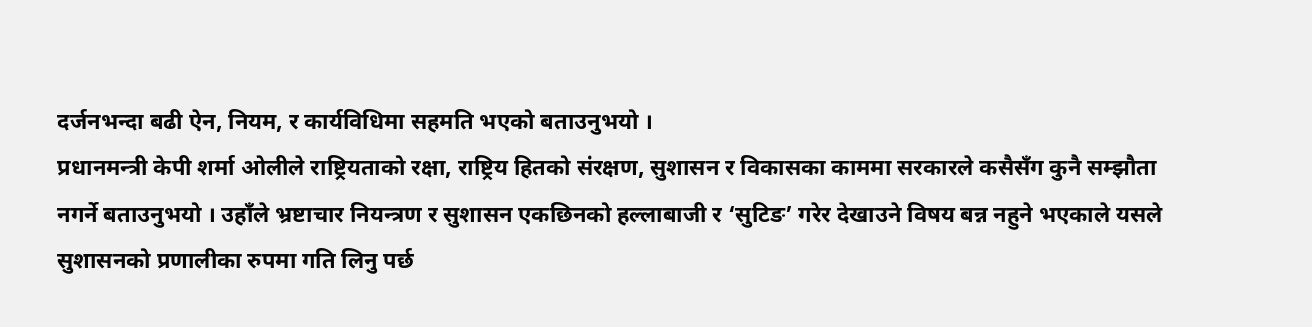दर्जनभन्दा बढी ऐन, नियम, र कार्यविधिमा सहमति भएको बताउनुभयो ।
प्रधानमन्त्री केपी शर्मा ओलीले राष्ट्रियताको रक्षा, राष्ट्रिय हितको संरक्षण, सुशासन र विकासका काममा सरकारले कसैसँग कुनै सम्झौता नगर्ने बताउनुभयो । उहाँले भ्रष्टाचार नियन्त्रण र सुशासन एकछिनको हल्लाबाजी र ‘सुटिङ’ गरेर देखाउने विषय बन्न नहुने भएकाले यसले सुशासनको प्रणालीका रुपमा गति लिनु पर्छ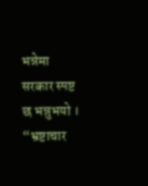भन्नेमा सरकार स्पष्ट छ भन्नुभयो ।
“भ्रष्टाचार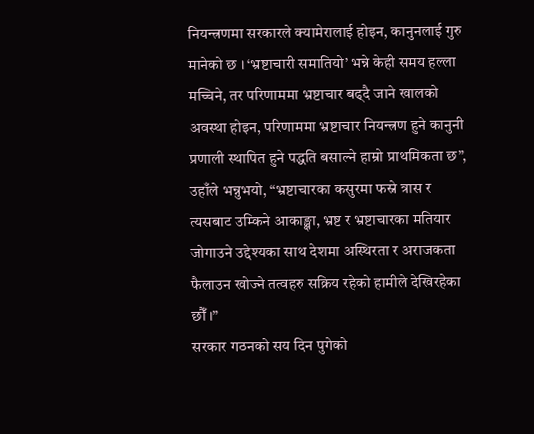नियन्त्रणमा सरकारले क्यामेरालाई होइन, कानुनलाई गुरु मानेको छ । ‘भ्रष्टाचारी समातियो’ भन्ने केही समय हल्ला मच्चिने, तर परिणाममा भ्रष्टाचार बढ्दै जाने खालको अवस्था होइन, परिणाममा भ्रष्टाचार नियन्त्रण हुने कानुनी प्रणाली स्थापित हुने पद्धति बसाल्ने हाम्रो प्राथमिकता छ”, उहाँले भन्नुभयो, “भ्रष्टाचारका कसुरमा फस्ने त्रास र त्यसबाट उम्किने आकाङ्क्षा, भ्रष्ट र भ्रष्टाचारका मतियार जोगाउने उद्देश्यका साथ देशमा अस्थिरता र अराजकता फैलाउन खोज्ने तत्वहरु सक्रिय रहेको हामीले देखिरहेका छौँ ।”
सरकार गठनको सय दिन पुगेको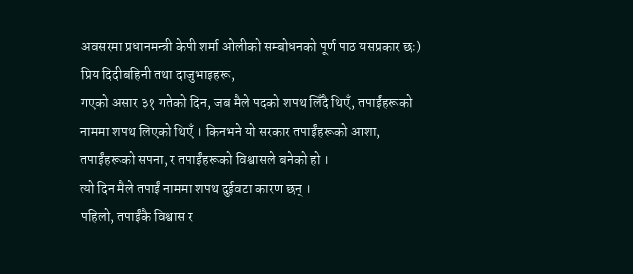अवसरमा प्रधानमन्त्री केपी शर्मा ओलीको सम्बोधनको पूर्ण पाठ यसप्रकार छः)
प्रिय दिदीबहिनी तथा दाजुभाइहरू,
गएको असार ३१ गतेको दिन, जब मैले पदको शपथ लिँदै थिएँ, तपाईंहरूको नाममा शपथ लिएको थिएँ । किनभने यो सरकार तपाईंहरूको आशा, तपाईंहरूको सपना, र तपाईंहरूको विश्वासले बनेको हो ।
त्यो दिन मैले तपाईं नाममा शपथ दुईवटा कारण छन् ।
पहिलो, तपाईंकै विश्वास र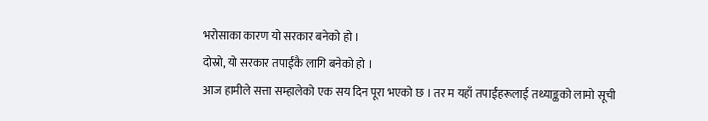भरोसाका कारण यो सरकार बनेको हो ।
दोस्रो, यो सरकार तपाईंकै लागि बनेको हो ।
आज हामीले सत्ता सम्हालेको एक सय दिन पूरा भएको छ । तर म यहाँ तपाईंहरूलाई तथ्याङ्कको लामो सूची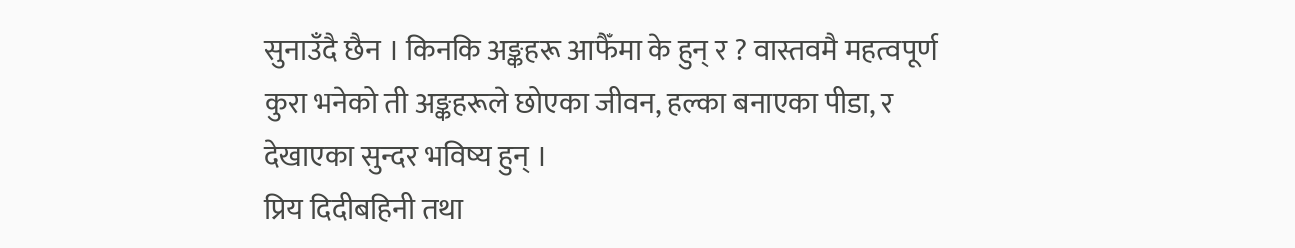सुनाउँदै छैन । किनकि अङ्कहरू आफैँमा के हुन् र ? वास्तवमै महत्वपूर्ण कुरा भनेको ती अङ्कहरूले छोएका जीवन, हल्का बनाएका पीडा, र देखाएका सुन्दर भविष्य हुन् ।
प्रिय दिदीबहिनी तथा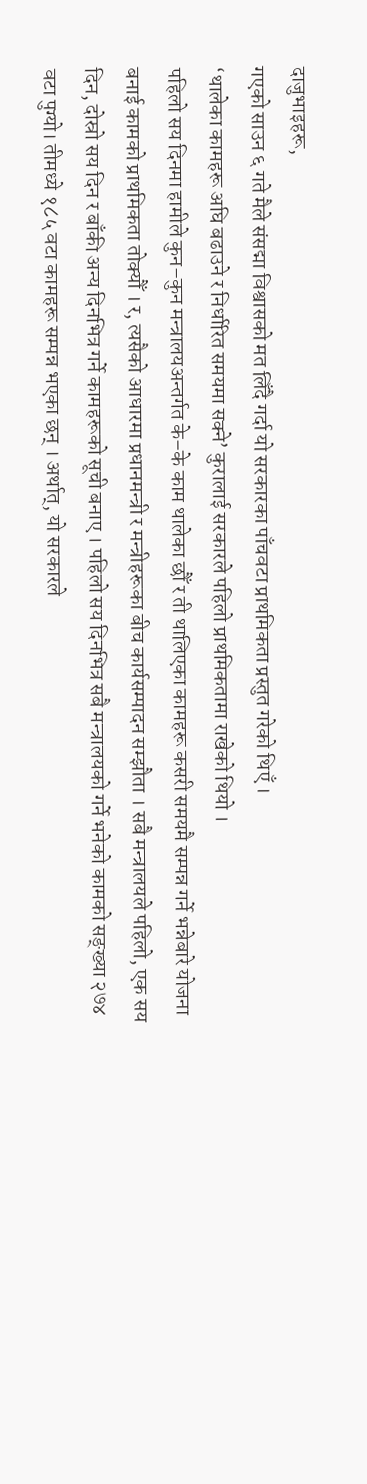दाजुभाइहरू,
गएको साउन ६ गते मैले संसद्मा विश्वासको मत लिँदै गर्दा यो सरकारका पाँचवटा प्राथमिकता प्रस्तुत गरेको थिएँ ।
‘थालेका कामहरू अघि बढाउने र निर्धारित समयमा सक्ने’ कुरालाई सरकारले पहिलो प्राथमिकतामा राखेको थियो ।
पहिलो सय दिनमा हामीले कुन–कुन मन्त्रालयअन्तर्गत के–के काम थालेका छौँ र ती थालिएका कामहरू कसरी समयमै सम्पन्न गर्ने भन्नेबारे योजना बनाई कामको प्राथमिकता तोक्यौँ । र, त्यसैको आधारमा प्रधानमन्त्री र मन्त्रीहरूका बीच कार्यसम्पादन सम्झौता । सबै मन्त्रालयले पहिलो, एक सय दिन, दोस्रो सय दिन र बाँकी अन्य दिनभित्र गर्ने कामहरूको सूची बनाए । पहिलो सय दिनभित्र सबै मन्त्रालयको गर्ने भनेको कामको सङ्ख्या २७४ वटा पुग्यो। तीमध्ये १८५ वटा कामहरू सम्पन्न भएका छन् । अर्थात्, यो सरकारले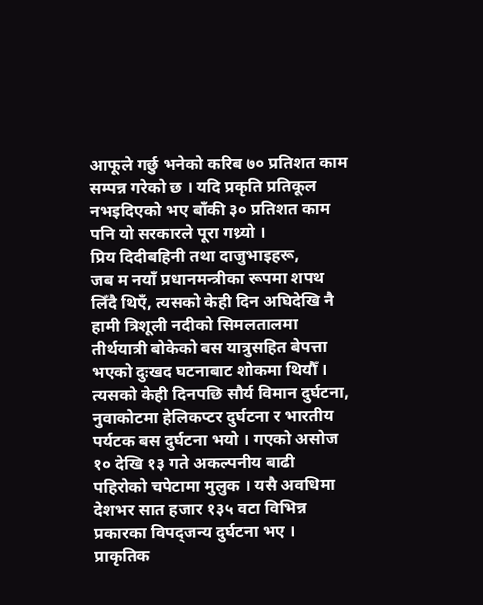आफूले गर्छु भनेको करिब ७० प्रतिशत काम सम्पन्न गरेको छ । यदि प्रकृति प्रतिकूल नभइदिएको भए बाँकी ३० प्रतिशत काम पनि यो सरकारले पूरा गथ्र्यो ।
प्रिय दिदीबहिनी तथा दाजुभाइहरू,
जब म नयाँ प्रधानमन्त्रीका रूपमा शपथ लिँदै थिएँ, त्यसको केही दिन अघिदेखि नै हामी त्रिशूली नदीको सिमलतालमा तीर्थयात्री बोकेको बस यात्रुसहित बेपत्ता भएको दुःखद घटनाबाट शोकमा थियौँ । त्यसको केही दिनपछि सौर्य विमान दुर्घटना, नुवाकोटमा हेलिकप्टर दुर्घटना र भारतीय पर्यटक बस दुर्घटना भयो । गएको असोज १० देखि १३ गते अकल्पनीय बाढी पहिरोको चपेटामा मुलुक । यसै अवधिमा देशभर सात हजार १३५ वटा विभिन्न प्रकारका विपद्जन्य दुर्घटना भए । प्राकृतिक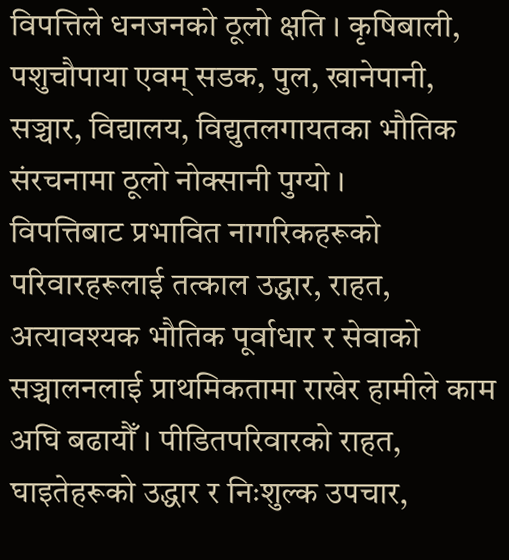विपत्तिले धनजनको ठूलो क्षति । कृषिबाली, पशुचौपाया एवम् सडक, पुल, खानेपानी, सञ्चार, विद्यालय, विद्युतलगायतका भौतिक संरचनामा ठूलो नोक्सानी पुग्यो ।
विपत्तिबाट प्रभावित नागरिकहरूको परिवारहरूलाई तत्काल उद्धार, राहत, अत्यावश्यक भौतिक पूर्वाधार र सेवाको सञ्चालनलाई प्राथमिकतामा राखेर हामीले काम अघि बढायौँ । पीडितपरिवारको राहत, घाइतेहरूको उद्धार र निःशुल्क उपचार,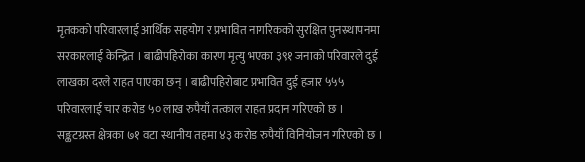मृतकको परिवारलाई आर्थिक सहयोग र प्रभावित नागरिकको सुरक्षित पुनस्र्थापनमा सरकारलाई केन्द्रित । बाढीपहिरोका कारण मृत्यु भएका ३९१ जनाको परिवारले दुई लाखका दरले राहत पाएका छन् । बाढीपहिरोबाट प्रभावित दुई हजार ५५५ परिवारलाई चार करोड ५० लाख रुपैयाँ तत्काल राहत प्रदान गरिएको छ । सङ्कटग्रस्त क्षेत्रका ७१ वटा स्थानीय तहमा ४३ करोड रुपैयाँ विनियोजन गरिएको छ ।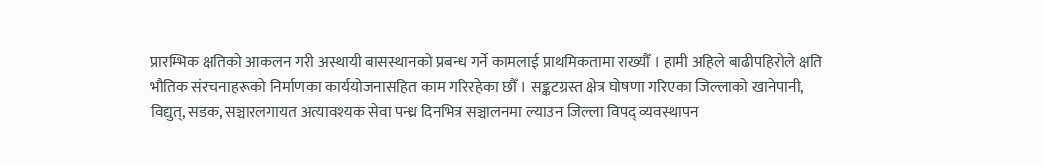प्रारम्भिक क्षतिको आकलन गरी अस्थायी बासस्थानको प्रबन्ध गर्ने कामलाई प्राथमिकतामा राख्यौँ । हामी अहिले बाढीपहिरोले क्षति भौतिक संरचनाहरूको निर्माणका कार्ययोजनासहित काम गरिरहेका छौँ । सङ्कटग्रस्त क्षेत्र घोषणा गरिएका जिल्लाको खानेपानी, विद्युत्, सडक, सञ्चारलगायत अत्यावश्यक सेवा पन्ध्र दिनभित्र सञ्चालनमा ल्याउन जिल्ला विपद् व्यवस्थापन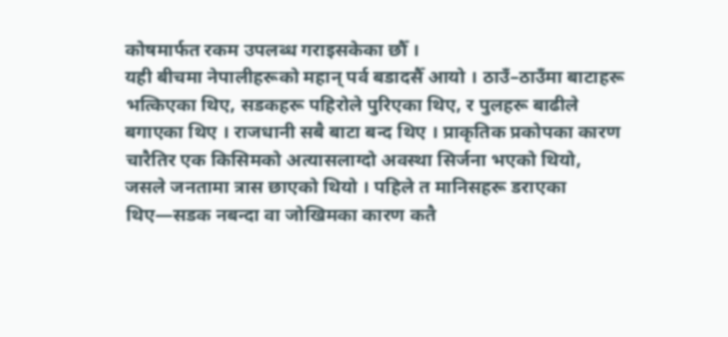कोषमार्फत रकम उपलब्ध गराइसकेका छौँ ।
यही बीचमा नेपालीहरूको महान् पर्व बडादसैँ आयो । ठाउँ–ठाउँमा बाटाहरू भत्किएका थिए, सडकहरू पहिरोले पुरिएका थिए, र पुलहरू बाढीले बगाएका थिए । राजधानी सबै बाटा बन्द थिए । प्राकृतिक प्रकोपका कारण चारैतिर एक किसिमको अत्यासलाग्दो अवस्था सिर्जना भएको थियो, जसले जनतामा त्रास छाएको थियो । पहिले त मानिसहरू डराएका थिए—सडक नबन्दा वा जोखिमका कारण कतै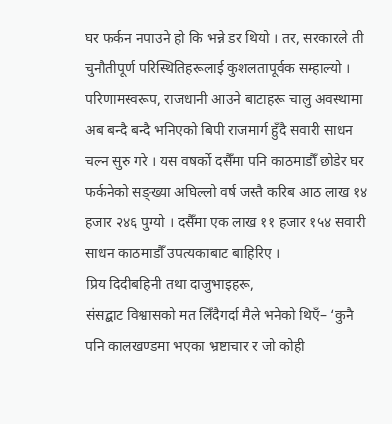घर फर्कन नपाउने हो कि भन्ने डर थियो । तर, सरकारले ती चुनौतीपूर्ण परिस्थितिहरूलाई कुशलतापूर्वक सम्हाल्यो । परिणामस्वरूप, राजधानी आउने बाटाहरू चालु अवस्थामा अब बन्दै बन्दै भनिएको बिपी राजमार्ग हुँदै सवारी साधन चल्न सुरु गरे । यस वषर्को दसैँमा पनि काठमाडौँ छोडेर घर फर्कनेको सङ्ख्या अघिल्लो वर्ष जस्तै करिब आठ लाख १४ हजार २४६ पुग्यो । दसैँमा एक लाख ११ हजार १५४ सवारी साधन काठमाडौँ उपत्यकाबाट बाहिरिए ।
प्रिय दिदीबहिनी तथा दाजुभाइहरू,
संसद्बाट विश्वासको मत लिँदैगर्दा मैले भनेको थिएँ– ‘कुनै पनि कालखण्डमा भएका भ्रष्टाचार र जो कोही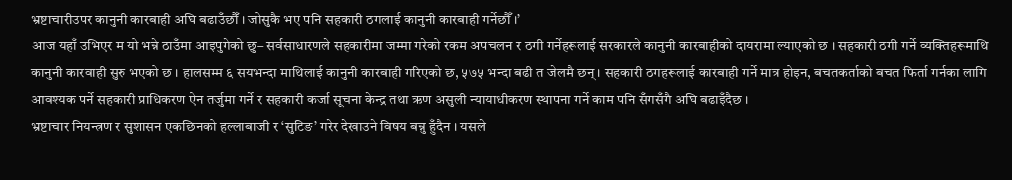भ्रष्टाचारीउपर कानुनी कारबाही अघि बढाउँछौँ । जोसुकै भए पनि सहकारी ठगलाई कानुनी कारबाही गर्नेछौँ ।’
आज यहाँ उभिएर म यो भन्ने ठाउँमा आइपुगेको छु– सर्वसाधारणले सहकारीमा जम्मा गरेको रकम अपचलन र ठगी गर्नेहरूलाई सरकारले कानुनी कारबाहीको दायरामा ल्याएको छ । सहकारी ठगी गर्ने व्यक्तिहरूमाथि कानुनी कारवाही सुरु भएको छ । हालसम्म ६ सयभन्दा माथिलाई कानुनी कारबाही गरिएको छ, ५७५ भन्दा बढी त जेलमै छन् । सहकारी ठगहरूलाई कारबाही गर्ने मात्र होइन, बचतकर्ताको बचत फिर्ता गर्नका लागि आवश्यक पर्ने सहकारी प्राधिकरण ऐन तर्जुमा गर्ने र सहकारी कर्जा सूचना केन्द्र तथा ऋण असुली न्यायाधीकरण स्थापना गर्ने काम पनि सँगसँगै अघि बढाइँदैछ ।
भ्रष्टाचार नियन्त्रण र सुशासन एकछिनको हल्लाबाजी र ‘सुटिङ’ गरेर देखाउने विषय बन्नु हुँदैन । यसले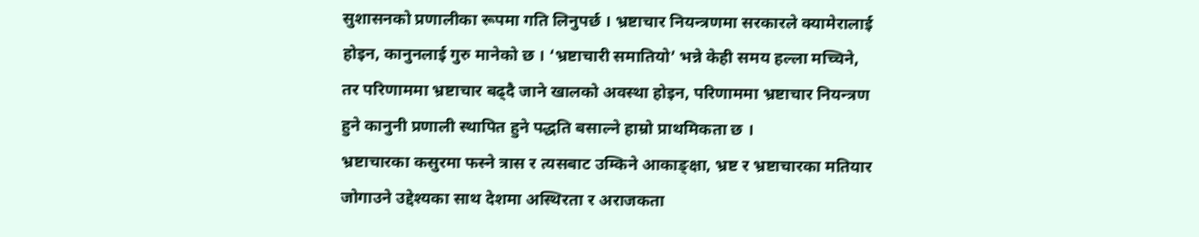सुशासनको प्रणालीका रूपमा गति लिनुपर्छ । भ्रष्टाचार नियन्त्रणमा सरकारले क्यामेरालाई होइन, कानुनलाई गुरु मानेको छ । ‘भ्रष्टाचारी समातियो’ भन्ने केही समय हल्ला मच्चिने, तर परिणाममा भ्रष्टाचार बढ्दै जाने खालको अवस्था होइन, परिणाममा भ्रष्टाचार नियन्त्रण हुने कानुनी प्रणाली स्थापित हुने पद्धति बसाल्ने हाम्रो प्राथमिकता छ ।
भ्रष्टाचारका कसुरमा फस्ने त्रास र त्यसबाट उम्किने आकाङ्क्षा, भ्रष्ट र भ्रष्टाचारका मतियार जोगाउने उद्देश्यका साथ देशमा अस्थिरता र अराजकता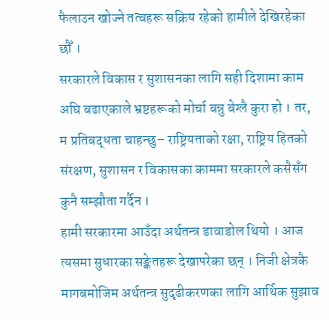फैलाउन खोज्ने तत्वहरू सक्रिय रहेको हामीले देखिरहेका छौँ ।
सरकारले विकास र सुशासनका लागि सही दिशामा काम अघि बढाएकाले भ्रष्टहरूको मोर्चा बन्नु बेग्लै कुरा हो । तर, म प्रतिबद्धता चाहन्छु– राष्ट्रियताको रक्षा, राष्ट्रिय हितको संरक्षण, सुशासन र विकासका काममा सरकारले कसैसँग कुनै सम्झौता गर्दैन ।
हामी सरकारमा आउँदा अर्थतन्त्र डावाडोल थियो । आज त्यसमा सुधारका सङ्केतहरू देखापरेका छन् । निजी क्षेत्रकै मागबमोजिम अर्थतन्त्र सुदृढीकरणका लागि आर्थिक सुझाव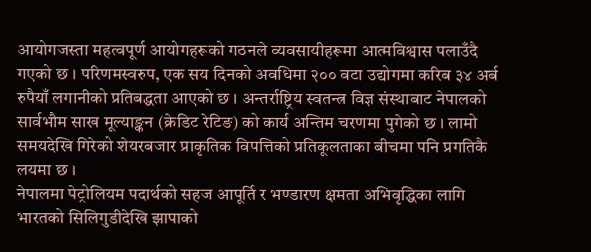आयोगजस्ता महत्वपूर्ण आयोगहरूको गठनले व्यवसायीहरूमा आत्मविश्वास पलाउँदै गएको छ । परिणमस्वरुप, एक सय दिनको अवधिमा २०० वटा उद्योगमा करिब ३४ अर्ब रुपैयाँ लगानीको प्रतिबद्धता आएको छ । अन्तर्राष्ट्रिय स्वतन्त्र विज्ञ संस्थाबाट नेपालको सार्वभौम साख मूल्याङ्कन (क्रेडिट रेटिङ) को कार्य अन्तिम चरणमा पुगेको छ । लामो समयदेखि गिरेको शेयरबजार प्राकृतिक विपत्तिको प्रतिकूलताका बीचमा पनि प्रगतिकै लयमा छ ।
नेपालमा पेट्रोलियम पदार्थको सहज आपूर्ति र भण्डारण क्षमता अभिवृद्धिका लागि भारतको सिलिगुडीदेखि झापाको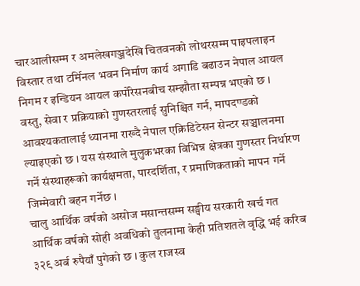चारआलीसम्म र अमलेखगञ्जदेखि चितवनको लोथरसम्म पाइपलाइन विस्तार तथा टर्मिनल भवन निर्माण कार्य अगाडि बढाउन नेपाल आयल निगम र इन्डियन आयल कर्पोरेसनबीच सम्झौता सम्पन्न भएको छ ।
वस्तु, सेवा र प्रक्रियाको गुणस्तरलाई सुनिश्चित गर्न, मापदण्डको आवश्यकतालाई ध्यानमा राख्दै नेपाल एक्रिडिटेसन सेन्टर सञ्चालनमा ल्याइएको छ । यस संस्थाले मुलुकभरका विभिन्न क्षेत्रका गुणस्तर निर्धारण गर्ने संस्थाहरूको कार्यक्षमता, पारदर्शिता, र प्रमाणिकताको मापन गर्ने जिम्मेवारी बहन गर्नेछ ।
चालु आर्थिक वर्षको असोज मसान्तसम्म सङ्घीय सरकारी खर्च गत आर्थिक वर्षको सोही अवधिको तुलनामा केही प्रतिशतले वृद्धि भई करिब ३२९ अर्ब रुपैयाँ पुगेको छ । कुल राजस्व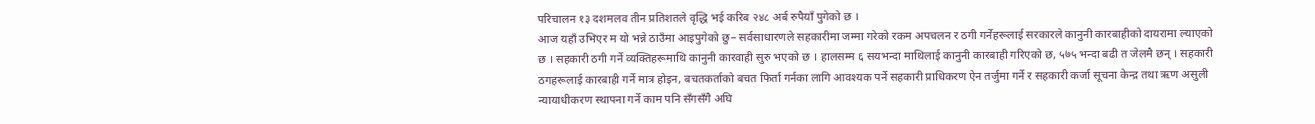परिचालन १३ दशमलव तीन प्रतिशतले वृद्धि भई करिब २४८ अर्ब रुपैयाँ पुगेको छ ।
आज यहाँ उभिएर म यो भन्ने ठाउँमा आइपुगेको छु– सर्वसाधारणले सहकारीमा जम्मा गरेको रकम अपचलन र ठगी गर्नेहरूलाई सरकारले कानुनी कारबाहीको दायरामा ल्याएको छ । सहकारी ठगी गर्ने व्यक्तिहरूमाथि कानुनी कारवाही सुरु भएको छ । हालसम्म ६ सयभन्दा माथिलाई कानुनी कारबाही गरिएको छ, ५७५ भन्दा बढी त जेलमै छन् । सहकारी ठगहरूलाई कारबाही गर्ने मात्र होइन, बचतकर्ताको बचत फिर्ता गर्नका लागि आवश्यक पर्ने सहकारी प्राधिकरण ऐन तर्जुमा गर्ने र सहकारी कर्जा सूचना केन्द्र तथा ऋण असुली न्यायाधीकरण स्थापना गर्ने काम पनि सँगसँगै अघि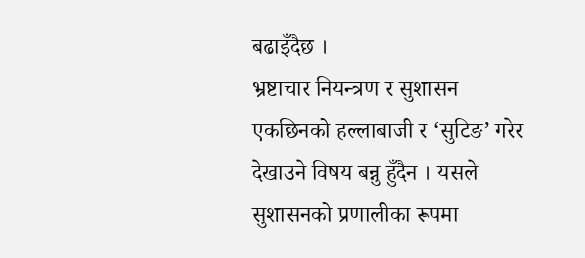बढाइँदैछ ।
भ्रष्टाचार नियन्त्रण र सुशासन एकछिनको हल्लाबाजी र ‘सुटिङ’ गरेर देखाउने विषय बन्नु हुँदैन । यसले सुशासनको प्रणालीका रूपमा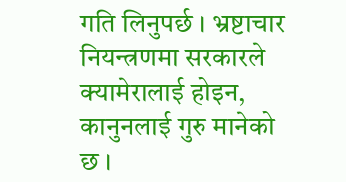गति लिनुपर्छ । भ्रष्टाचार नियन्त्रणमा सरकारले क्यामेरालाई होइन, कानुनलाई गुरु मानेको छ ।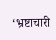‘भ्रष्टाचारी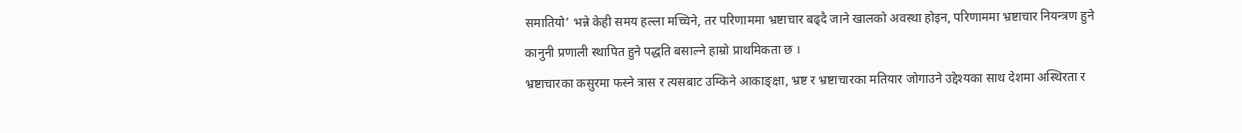समातियो’ भन्ने केही समय हल्ला मच्चिने, तर परिणाममा भ्रष्टाचार बढ्दै जाने खालको अवस्था होइन, परिणाममा भ्रष्टाचार नियन्त्रण हुने कानुनी प्रणाली स्थापित हुने पद्धति बसाल्ने हाम्रो प्राथमिकता छ ।
भ्रष्टाचारका कसुरमा फस्ने त्रास र त्यसबाट उम्किने आकाङ्क्षा, भ्रष्ट र भ्रष्टाचारका मतियार जोगाउने उद्देश्यका साथ देशमा अस्थिरता र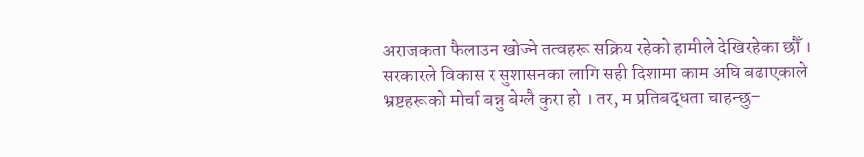अराजकता फैलाउन खोज्ने तत्वहरू सक्रिय रहेको हामीले देखिरहेका छौँ ।
सरकारले विकास र सुशासनका लागि सही दिशामा काम अघि बढाएकाले भ्रष्टहरूको मोर्चा बन्नु बेग्लै कुरा हो । तर, म प्रतिबद्धता चाहन्छु–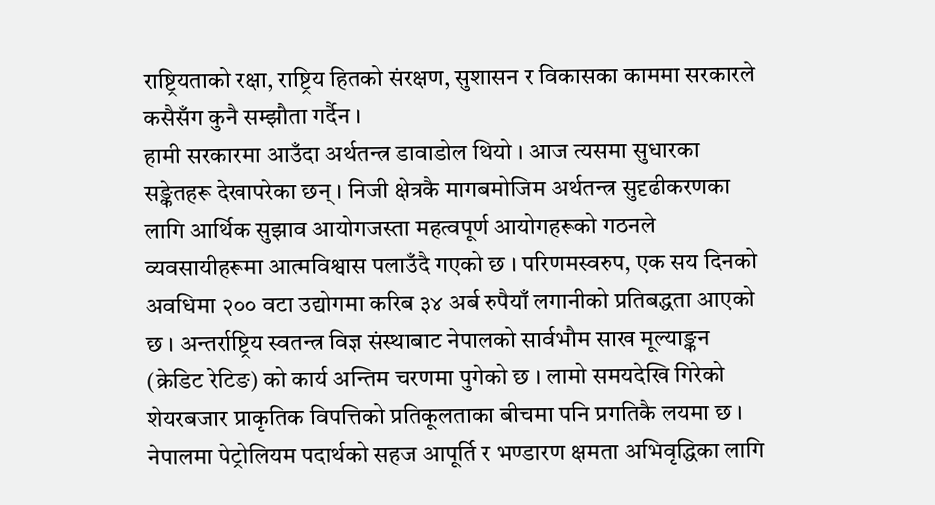राष्ट्रियताको रक्षा, राष्ट्रिय हितको संरक्षण, सुशासन र विकासका काममा सरकारले कसैसँग कुनै सम्झौता गर्दैन ।
हामी सरकारमा आउँदा अर्थतन्त्र डावाडोल थियो । आज त्यसमा सुधारका सङ्केतहरू देखापरेका छन् । निजी क्षेत्रकै मागबमोजिम अर्थतन्त्र सुदृढीकरणका लागि आर्थिक सुझाव आयोगजस्ता महत्वपूर्ण आयोगहरूको गठनले व्यवसायीहरूमा आत्मविश्वास पलाउँदै गएको छ । परिणमस्वरुप, एक सय दिनको अवधिमा २०० वटा उद्योगमा करिब ३४ अर्ब रुपैयाँ लगानीको प्रतिबद्धता आएको छ । अन्तर्राष्ट्रिय स्वतन्त्र विज्ञ संस्थाबाट नेपालको सार्वभौम साख मूल्याङ्कन (क्रेडिट रेटिङ) को कार्य अन्तिम चरणमा पुगेको छ । लामो समयदेखि गिरेको शेयरबजार प्राकृतिक विपत्तिको प्रतिकूलताका बीचमा पनि प्रगतिकै लयमा छ ।
नेपालमा पेट्रोलियम पदार्थको सहज आपूर्ति र भण्डारण क्षमता अभिवृद्धिका लागि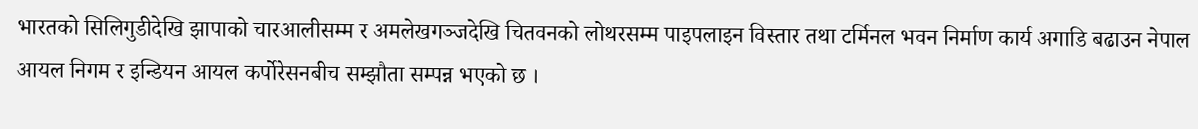भारतको सिलिगुडीदेखि झापाको चारआलीसम्म र अमलेखगञ्जदेखि चितवनको लोथरसम्म पाइपलाइन विस्तार तथा टर्मिनल भवन निर्माण कार्य अगाडि बढाउन नेपाल आयल निगम र इन्डियन आयल कर्पोरेसनबीच सम्झौता सम्पन्न भएको छ ।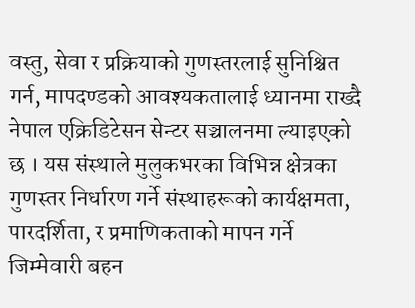वस्तु, सेवा र प्रक्रियाको गुणस्तरलाई सुनिश्चित गर्न, मापदण्डको आवश्यकतालाई ध्यानमा राख्दै नेपाल एक्रिडिटेसन सेन्टर सञ्चालनमा ल्याइएको छ । यस संस्थाले मुलुकभरका विभिन्न क्षेत्रका गुणस्तर निर्धारण गर्ने संस्थाहरूको कार्यक्षमता, पारदर्शिता, र प्रमाणिकताको मापन गर्ने जिम्मेवारी बहन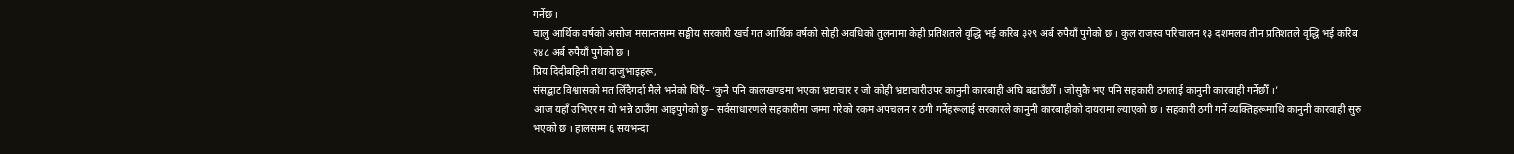गर्नेछ ।
चालु आर्थिक वर्षको असोज मसान्तसम्म सङ्घीय सरकारी खर्च गत आर्थिक वर्षको सोही अवधिको तुलनामा केही प्रतिशतले वृद्धि भई करिब ३२९ अर्ब रुपैयाँ पुगेको छ । कुल राजस्व परिचालन १३ दशमलव तीन प्रतिशतले वृद्धि भई करिब २४८ अर्ब रुपैयाँ पुगेको छ ।
प्रिय दिदीबहिनी तथा दाजुभाइहरू,
संसद्बाट विश्वासको मत लिँदैगर्दा मैले भनेको थिएँ– ‘कुनै पनि कालखण्डमा भएका भ्रष्टाचार र जो कोही भ्रष्टाचारीउपर कानुनी कारबाही अघि बढाउँछौँ । जोसुकै भए पनि सहकारी ठगलाई कानुनी कारबाही गर्नेछौँ ।’
आज यहाँ उभिएर म यो भन्ने ठाउँमा आइपुगेको छु– सर्वसाधारणले सहकारीमा जम्मा गरेको रकम अपचलन र ठगी गर्नेहरूलाई सरकारले कानुनी कारबाहीको दायरामा ल्याएको छ । सहकारी ठगी गर्ने व्यक्तिहरूमाथि कानुनी कारवाही सुरु भएको छ । हालसम्म ६ सयभन्दा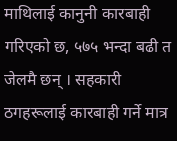माथिलाई कानुनी कारबाही गरिएको छ, ५७५ भन्दा बढी त जेलमै छन् । सहकारी ठगहरूलाई कारबाही गर्ने मात्र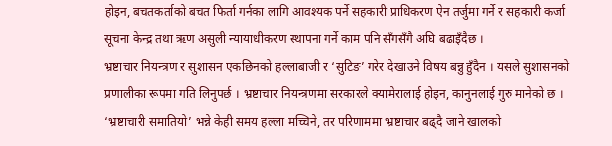होइन, बचतकर्ताको बचत फिर्ता गर्नका लागि आवश्यक पर्ने सहकारी प्राधिकरण ऐन तर्जुमा गर्ने र सहकारी कर्जा सूचना केन्द्र तथा ऋण असुली न्यायाधीकरण स्थापना गर्ने काम पनि सँगसँगै अघि बढाइँदैछ ।
भ्रष्टाचार नियन्त्रण र सुशासन एकछिनको हल्लाबाजी र ‘सुटिङ’ गरेर देखाउने विषय बन्नु हुँदैन । यसले सुशासनको प्रणालीका रूपमा गति लिनुपर्छ । भ्रष्टाचार नियन्त्रणमा सरकारले क्यामेरालाई होइन, कानुनलाई गुरु मानेको छ । ‘भ्रष्टाचारी समातियो’ भन्ने केही समय हल्ला मच्चिने, तर परिणाममा भ्रष्टाचार बढ्दै जाने खालको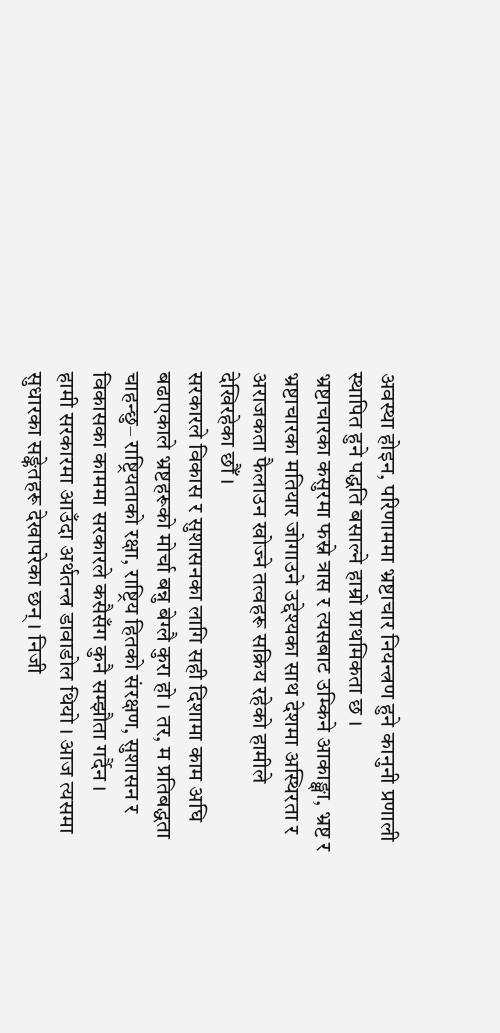अवस्था होइन, परिणाममा भ्रष्टाचार नियन्त्रण हुने कानुनी प्रणाली स्थापित हुने पद्धति बसाल्ने हाम्रो प्राथमिकता छ ।
भ्रष्टाचारका कसुरमा फस्ने त्रास र त्यसबाट उम्किने आकाङ्क्षा, भ्रष्ट र भ्रष्टाचारका मतियार जोगाउने उद्देश्यका साथ देशमा अस्थिरता र अराजकता फैलाउन खोज्ने तत्वहरू सक्रिय रहेको हामीले देखिरहेका छौँ ।
सरकारले विकास र सुशासनका लागि सही दिशामा काम अघि बढाएकाले भ्रष्टहरूको मोर्चा बन्नु बेग्लै कुरा हो । तर, म प्रतिबद्धता चाहन्छु– राष्ट्रियताको रक्षा, राष्ट्रिय हितको संरक्षण, सुशासन र विकासका काममा सरकारले कसैसँग कुनै सम्झौता गर्दैन ।
हामी सरकारमा आउँदा अर्थतन्त्र डावाडोल थियो । आज त्यसमा सुधारका सङ्केतहरू देखापरेका छन् । निजी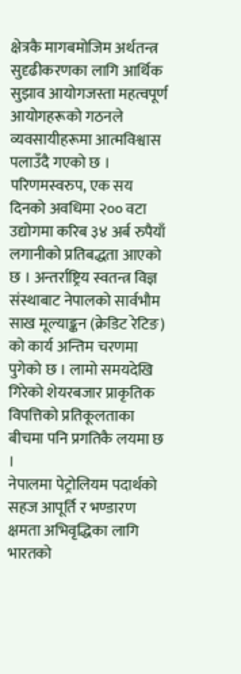क्षेत्रकै मागबमोजिम अर्थतन्त्र सुदृढीकरणका लागि आर्थिक सुझाव आयोगजस्ता महत्वपूर्ण आयोगहरूको गठनले व्यवसायीहरूमा आत्मविश्वास पलाउँदै गएको छ । परिणमस्वरुप, एक सय दिनको अवधिमा २०० वटा उद्योगमा करिब ३४ अर्ब रुपैयाँ लगानीको प्रतिबद्धता आएको छ । अन्तर्राष्ट्रिय स्वतन्त्र विज्ञ संस्थाबाट नेपालको सार्वभौम साख मूल्याङ्कन (क्रेडिट रेटिङ) को कार्य अन्तिम चरणमा पुगेको छ । लामो समयदेखि गिरेको शेयरबजार प्राकृतिक विपत्तिको प्रतिकूलताका बीचमा पनि प्रगतिकै लयमा छ ।
नेपालमा पेट्रोलियम पदार्थको सहज आपूर्ति र भण्डारण क्षमता अभिवृद्धिका लागि भारतको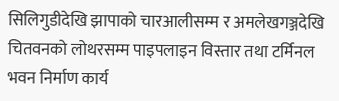सिलिगुडीदेखि झापाको चारआलीसम्म र अमलेखगञ्जदेखि चितवनको लोथरसम्म पाइपलाइन विस्तार तथा टर्मिनल भवन निर्माण कार्य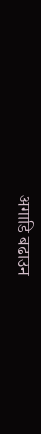अगाडि बढाउन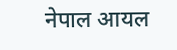नेपाल आयल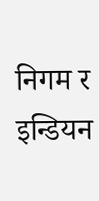निगम र इन्डियन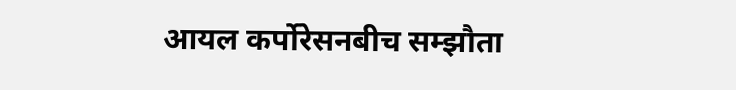आयल कर्पोरेसनबीच सम्झौता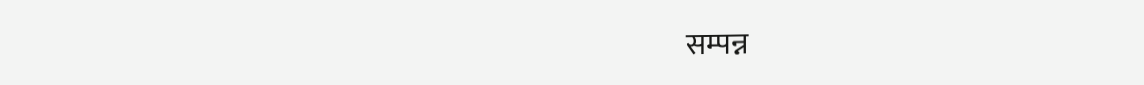सम्पन्न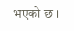भएको छ ।